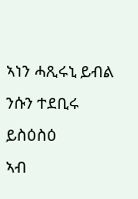ኣነን ሓጺሩኒ ይብል ንሱን ተደቢሩ ይስዕስዕ
ኣብ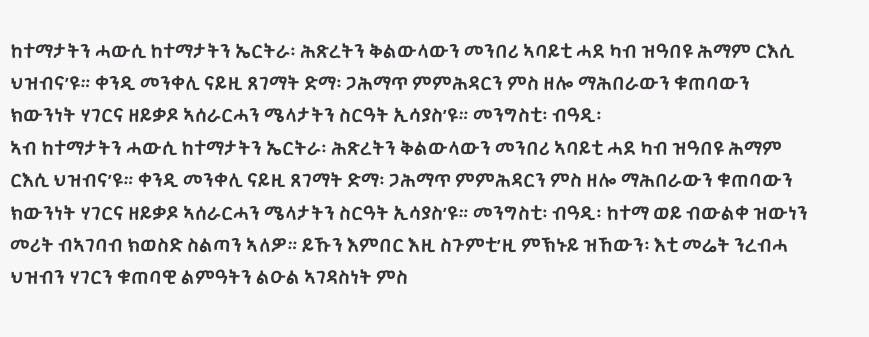ከተማታትን ሓውሲ ከተማታትን ኤርትራ፡ ሕጽረትን ቅልውላውን መንበሪ ኣባይቲ ሓደ ካብ ዝዓበዩ ሕማም ርእሲ ህዝብና’ዩ። ቀንዲ መንቀሊ ናይዚ ጸገማት ድማ፡ ጋሕማጥ ምምሕዳርን ምስ ዘሎ ማሕበራውን ቁጠባውን ክውንነት ሃገርና ዘይቃዶ ኣሰራርሓን ሜላታትን ስርዓት ኢሳያስ’ዩ። መንግስቲ፡ ብዓዲ፡
ኣብ ከተማታትን ሓውሲ ከተማታትን ኤርትራ፡ ሕጽረትን ቅልውላውን መንበሪ ኣባይቲ ሓደ ካብ ዝዓበዩ ሕማም ርእሲ ህዝብና’ዩ። ቀንዲ መንቀሊ ናይዚ ጸገማት ድማ፡ ጋሕማጥ ምምሕዳርን ምስ ዘሎ ማሕበራውን ቁጠባውን ክውንነት ሃገርና ዘይቃዶ ኣሰራርሓን ሜላታትን ስርዓት ኢሳያስ’ዩ። መንግስቲ፡ ብዓዲ፡ ከተማ ወይ ብውልቀ ዝውነን መሪት ብኣገባብ ክወስድ ስልጣን ኣለዎ። ይኹን እምበር እዚ ስጉምቲ’ዚ ምኽኑይ ዝኸውን፡ እቲ መሬት ንረብሓ ህዝብን ሃገርን ቁጠባዊ ልምዓትን ልዑል ኣገዳስነት ምስ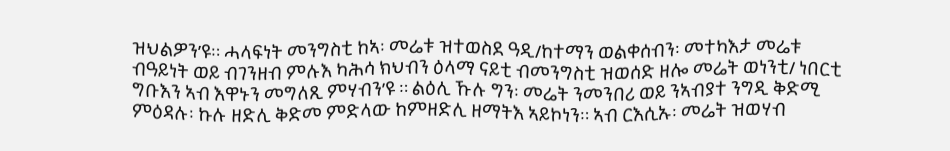ዝህልዎን’ዩ። ሓላፍነት መንግስቲ ከኣ፡ መሬቱ ዝተወስደ ዓዲ/ከተማን ወልቀሰብን፡ መተካእታ መሬቱ ብዓይነት ወይ ብገንዘብ ምሉእ ካሕሳ ክህብን ዕላማ ናይቲ ብመንግስቲ ዝወሰድ ዘሎ መሬት ወነንቲ/ ነበርቲ ግቡእን ኣብ እዋኑን መግለጺ ምሃብን’ዩ ። ልዕሊ ኹሉ ግን፡ መሬት ንመንበሪ ወይ ንኣብያተ ንግዲ ቅድሚ ምዕዳሉ፡ ኩሉ ዘድሊ ቅድመ ምድላው ከምዘድሊ ዘማትእ ኣይኮነን። ኣብ ርእሲኡ፡ መሬት ዝወሃብ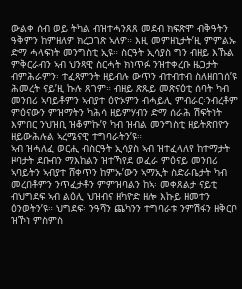ውልቀ ሰብ ወይ ትካል ብዝተሓንጸጸ መደብ ክፍጽሞ ብቅዓትን ዓቅምን ከምዘለዎ ክረጋገጽ ኣለዎ። እዚ መምዘኒታት’ዚ ምምልኡ ድማ ሓላፍነት መንግስቲ ኢዩ። ስርዓት ኢሳያስ ግን ብዘይ እኹል ምቅርራብን ኣብ ህንጻዊ ስርሓት ክነጥፉ ንዝተቀረቡ ዜጋታት ብምሕራምን፡ ተፈጻምንት ዘይብሉ ውጥን ብተብተብ ስለዘበገሰ’ዩ ሕመረት ናይ’ዚ ኩሉ ጸገም። ብዘይ ጽጹይ መጽናዕቲ ሰባት ካብ መንበሪ ኣባይቶምን ኣብያተ ዕዮኦምን ብሓይሊ ምብራር፡ንብረቶም ምዕናውን ምዝማትን ካሕሳ ዘይምሃብን ድማ ሰራሕ ሽፍትነት እምበር ንህዝቢ ዝቆምኩ’የ ካብ ዝብል መንግስቲ ዘይትጽበዮን ዘይውሕሉል ኣረሜናዊ ተግባራትን’ዩ።
ኣብ ዝሓለፈ ወርሒ ብስርዓት ኢሳያስ ኣብ ዝተፈላለየ ከተማታት ዞባታት ደቡብን ማእከልን ዝተኻየደ ወፈራ ምዕናይ መንበሪ ኣባይትን ኣብያተ ሸቀጥን ከምኡ’ውን ኣማኢት ስድራቤታት ካብ መረበቶምን ንጥፈታቶን ምምዝባልን ከኣ፡ መቀጸልታ ናይቲ ብህግደፍ ኣብ ልዕሊ ህዝብና ዘካዮድ ዘሎ እኩይ ዘመተን ዕንወትን’ዩ። ህግደፍ፡ ንዓሻን ጨካንን ተግባራቱ ንምሽፋን ዘቅርቦ ዝኾነ ምስምስ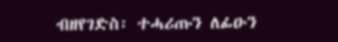ብዘየገድስ፡ ተሓሪጡን ለፊዑን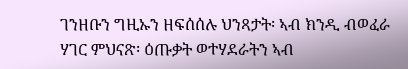ገንዘቡን ግዚኡን ዘፍሰሰሉ ህንጻታት፡ ኣብ ክንዲ ብወፈራ ሃገር ምህናጽ፡ ዕጡቃት ወተሃደራትን ኣብ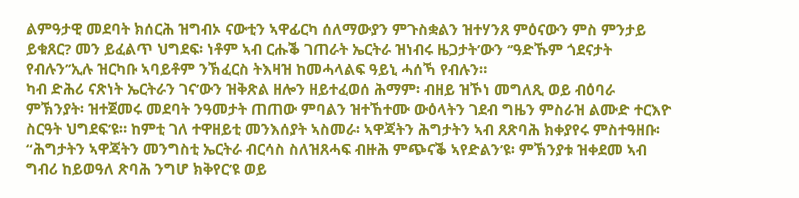ልምዓታዊ መደባት ክሰርሕ ዝግብኦ ናውቲን ኣዋፊርካ ሰለማውያን ምጉስቋልን ዝተሃንጸ ምዕናውን ምስ ምንታይ ይቁጸር? መን ይፈልጥ ህግደፍ፡ ነቶም ኣብ ርሑቕ ገጠራት ኤርትራ ዝነብሩ ዜጋታት’ውን ‘’ዓድኹም ጎደናታት የብሉን’’ኢሉ ዝርካቡ ኣባይቶም ንኽፈርስ ትእዛዝ ከመሓላልፍ ዓይኒ ሓሰኻ የብሉን።
ካብ ድሕሪ ናጽነት ኤርትራን ገና’ውን ዝቅጽል ዘሎን ዘይተፈወሰ ሕማም፡ ብዘይ ዝኾነ መግለጺ ወይ ብዕባራ ምኽንያት፡ ዝተጀመሩ መደባት ንዓመታት ጠጠው ምባልን ዝተኸተሙ ውዕላትን ገደብ ግዜን ምስራዝ ልሙድ ተርእዮ ስርዓት ህግደፍ’ዩ። ከምቲ ገለ ተዋዘይቲ መንእሰያት ኣስመራ፡ ኣዋጃትን ሕግታትን ኣብ ጸጽባሕ ክቀያየሩ ምስተዓዘቡ፡ “ሕግታትን ኣዋጃትን መንግስቲ ኤርትራ ብርሳስ ስለዝጸሓፍ ብዙሕ ምጭናቕ ኣየድልን’ዩ፡ ምኽንያቱ ዝቀደመ ኣብ ግብሪ ከይወዓለ ጽባሕ ንግሆ ክቅየር’ዩ ወይ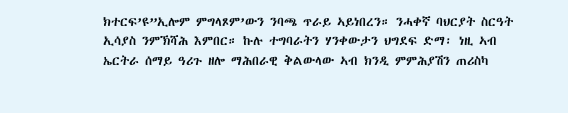ክተርፍ’ዩ”ኢሎም ምግላጾም’ውን ንባጫ ጥራይ ኣይነበረን። ንሓቀኛ ባህርያት ስርዓት ኢሳያስ ንምኽሻሕ እምበር። ኩሉ ተግባራትን ሃንቀውታን ህግደፍ ድማ፡ ነዚ ኣብ ኤርትራ ሰማይ ዓሪጉ ዘሎ ማሕበራዊ ቅልውላው ኣብ ክንዲ ምምሕያሽን ጠሪስካ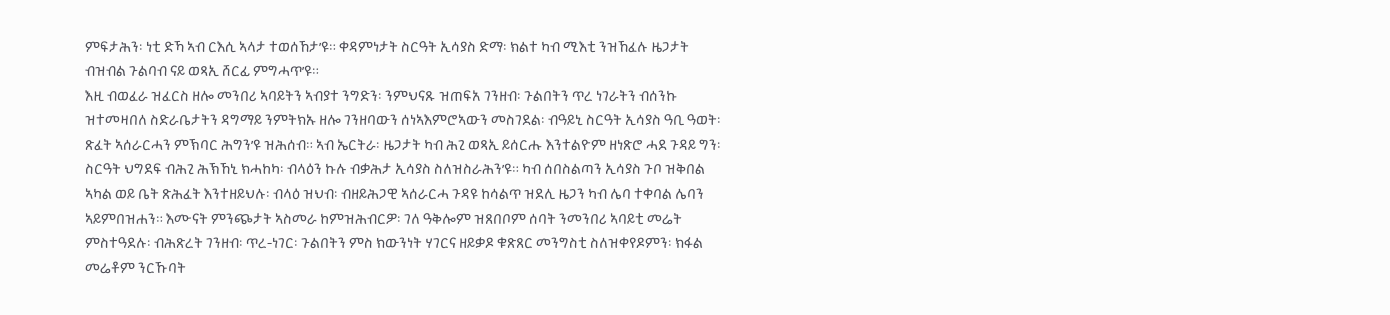ምፍታሕን፡ ነቲ ድኻ ኣብ ርእሲ ኣላታ ተወሰኸታ’ዩ። ቀዳምነታት ስርዓት ኢሳያስ ድማ፡ ክልተ ካብ ሚእቲ ንዝኸፈሉ ዜጋታት ብዝብል ጉልባብ ናይ ወጻኢ ሸርፊ ምግሓጥ’ዩ።
እዚ ብወፈራ ዝፈርስ ዘሎ መንበሪ ኣባይትን ኣብያተ ንግድን፡ ንምህናጹ ዝጠፍአ ገንዘብ፡ ጉልበትን ጥረ ነገራትን ብሰንኩ ዝተመዛበለ ስድራቤታትን ዳግማይ ንምትክኡ ዘሎ ገንዘባውን ሰነኣእምሮኣውን መስገደል፡ ብዓይኒ ስርዓት ኢሳያስ ዓቢ ዓወት፡ ጽፈት ኣሰራርሓን ምኽባር ሕግን’ዩ ዝሕሰብ። ኣብ ኤርትራ፡ ዜጋታት ካብ ሕጊ ወጻኢ ይሰርሑ እንተልዮም ዘነጽሮ ሓደ ጉዳይ ግን፡ ስርዓት ህግደፍ ብሕጊ ሕኽኸኒ ክሓከካ፡ ብላዕን ኩሉ ብቃሕታ ኢሳያስ ስለዝስራሕን’ዩ። ካብ ሰበስልጣን ኢሳያስ ጉቦ ዝቅበል ኣካል ወይ ቤት ጽሕፈት እንተዘይህሉ፡ ብላዕ ዝህብ፡ ብዘይሕጋዊ ኣሰራርሓ ጉዳዩ ከሳልጥ ዝደሊ ዜጋን ካብ ሌባ ተቀባል ሌባን ኣይምበዝሐን። እሙናት ምንጭታት ኣስመራ ከምዝሕብርዎ፡ ገለ ዓቅሎም ዝጸበቦም ሰባት ንመንበሪ ኣባይቲ መሬት ምስተዓደሉ፡ ብሕጽረት ገንዘብ፡ ጥረ-ነገር፡ ጉልበትን ምስ ክውንነት ሃገርና ዘይቃዶ ቁጽጸር መንግስቲ ስለዝቀየዶምን፡ ክፋል መሬቶም ንርኹባት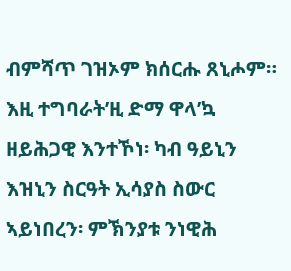ብምሻጥ ገዝኦም ክሰርሑ ጸኒሖም። እዚ ተግባራት’ዚ ድማ ዋላ’ኳ ዘይሕጋዊ እንተኾነ፡ ካብ ዓይኒን እዝኒን ስርዓት ኢሳያስ ስውር ኣይነበረን፡ ምኽንያቱ ንነዊሕ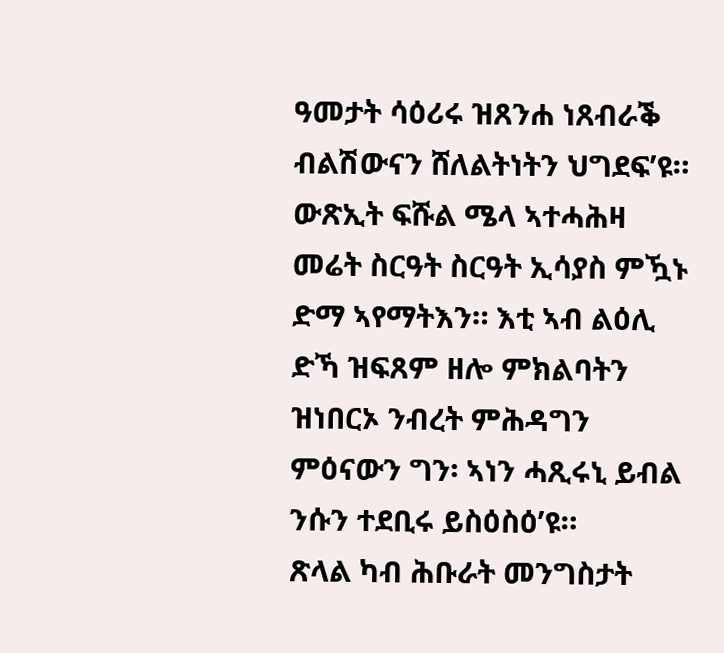ዓመታት ሳዕሪሩ ዝጸንሐ ነጸብራቕ ብልሽውናን ሸለልትነትን ህግደፍ’ዩ። ውጽኢት ፍሹል ሜላ ኣተሓሕዛ መሬት ስርዓት ስርዓት ኢሳያስ ምዃኑ ድማ ኣየማትእን። እቲ ኣብ ልዕሊ ድኻ ዝፍጸም ዘሎ ምክልባትን ዝነበርኦ ንብረት ምሕዳግን ምዕናውን ግን፡ ኣነን ሓጺሩኒ ይብል ንሱን ተደቢሩ ይስዕስዕ’ዩ።
ጽላል ካብ ሕቡራት መንግስታት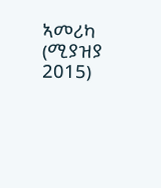ኣመሪካ (ሚያዝያ 2015)